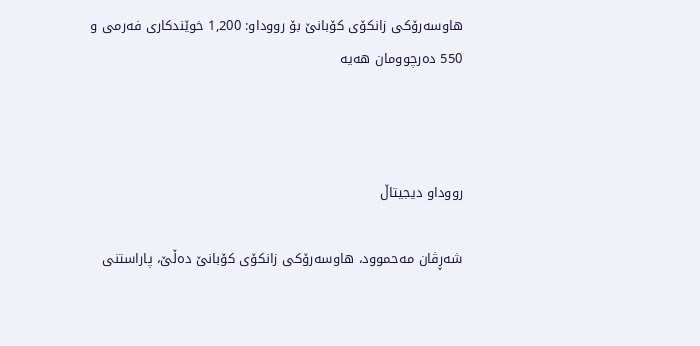هاوسەرۆکی زانکۆی کۆبانێ بۆ رووداو: 1,200 خوێندکاری فەرمی و 550 دەرچوومان هەیە



رووداو دیجیتاڵ

شەڕڤان مەحموود، هاوسەرۆکی زانکۆی کۆبانێ دەڵێ، پاراستنی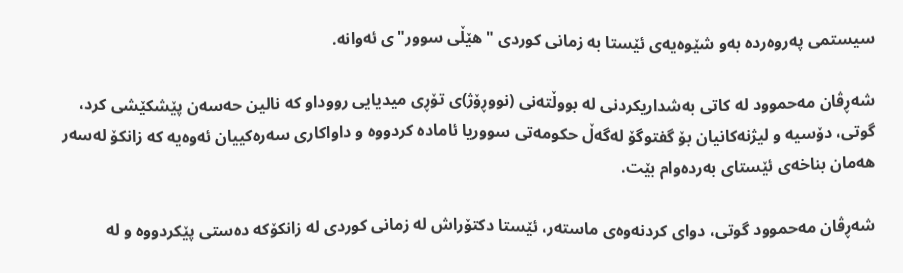سیستمی پەروەردە بەو شێوەیەی ئێستا بە زمانی کوردی "هێڵی سوور"ی ئەوانە.

شەڕڤان مەحموود لە کاتی بەشداریکردنی لە بووڵتەنی (نووڕۆژ)ی تۆڕی میدیایی رووداو کە نالین حەسەن پێشکێشی کرد، گوتی، دۆسیە و لیژنەکانیان بۆ گفتوگۆ لەگەڵ حکومەتی سووریا ئامادە کردووە و داواکاری سەرەکییان ئەوەیە کە زانکۆ لەسەر هەمان بناخەی ئێستای بەردەوام بێت.

شەڕڤان مەحموود گوتی، دوای کردنەوەی ماستەر، ئێستا دکتۆراش لە زمانی کوردی لە زانکۆکە دەستی پێکردووە و لە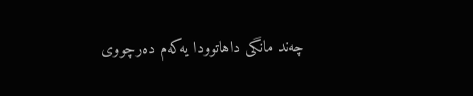چەند مانگی داهاتوودا یەکەم دەرچووی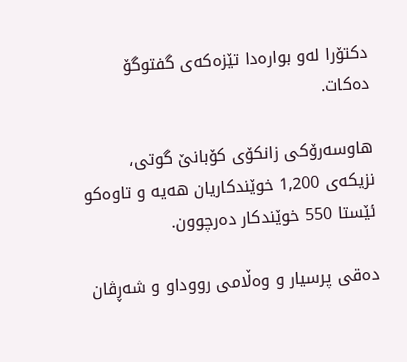دکتۆرا لەو بوارەدا تێزەکەی گفتوگۆ دەکات.

هاوسەرۆکی زانکۆی کۆبانێ گوتی، نزیکەی 1,200 خوێندکاریان هەیە و تاوەکو ئێستا 550 خوێندکار دەرچوون.

دەقی پرسیار و وەڵامی رووداو و شەڕڤان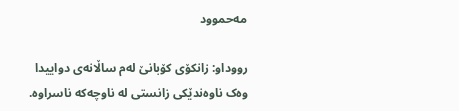مەحموود

رووداو: زانکۆی کۆبانێ لەم ساڵانەی دواییدا وەک ناوەندێکی زانستی لە ناوچەکە ناسراوە.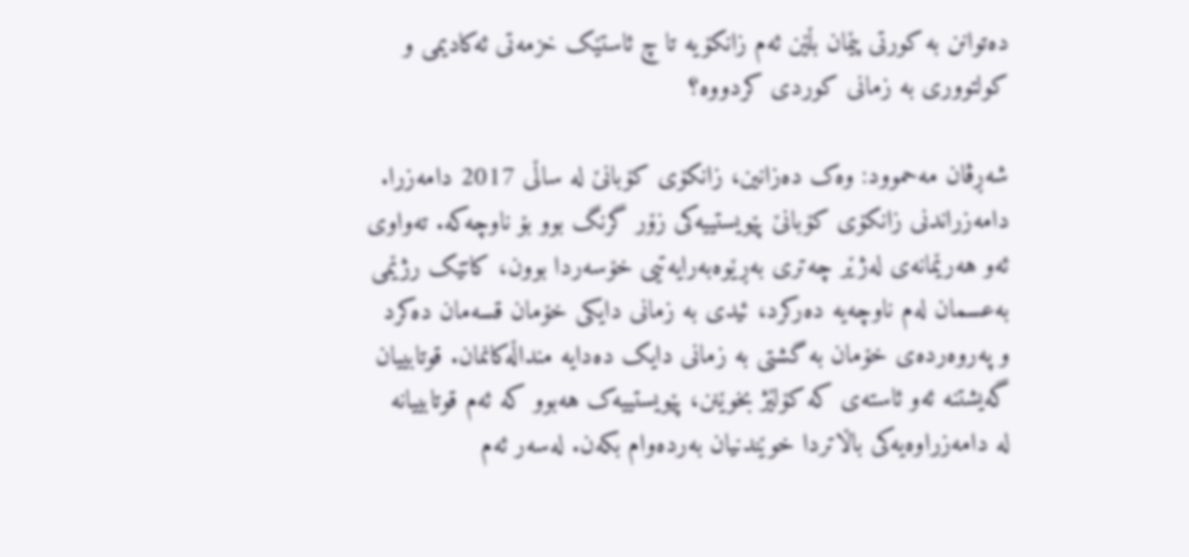دەتوانن بە کورتی پێمان بڵێن ئەم زانکۆیە تا چ ئاستێک خزمەتی ئەکادیمی و کولتووری بە زمانی کوردی کردووە؟

شەڕڤان مەحموود: وەک دەزانین، زانکۆی کۆبانێ لە ساڵی 2017 دامەزرا. دامەزراندنی زانکۆی کۆبانێ پێویستییەکی زۆر گرنگ بوو بۆ ناوچەکە. تەواوی ئەو هەرێمانەی لەژێر چەتری بەڕێوەبەرایەتیی خۆسەردا بوون، کاتێک رژێمی بەعسمان لەم ناوچەیە دەرکرد، ئیدی بە زمانی دایکی خۆمان قسەمان دەکرد و پەروەردەی خۆمان بە گشتی بە زمانی دایک دەدایە منداڵەکانمان. قوتابییان گەیشتنە ئەو ئاستەی کە کۆلێژ بخوێنن، پێویستییەک هەبوو کە ئەم قوتابییانە لە دامەزراوەیەکی باڵاتردا خوێندنیان بەردەوام بکەن. لەسەر ئەم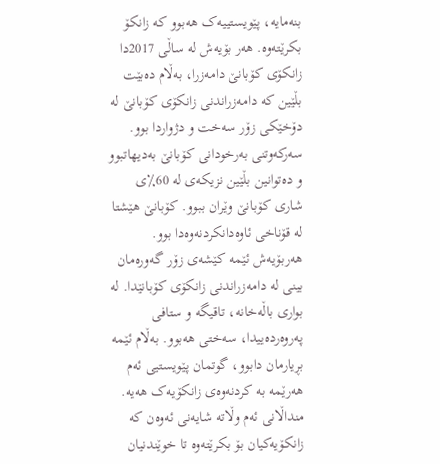بنەمایە، پێویستییەک هەبوو کە زانکۆ بکرێتەوە. هەر بۆیەش لە ساڵی 2017دا زانکۆی کۆبانێ دامەزرا، بەڵام دەبێت بڵێین کە دامەزراندنی زانکۆی کۆبانێ لە دۆخێکی زۆر سەخت و دژواردا بوو. سەرکەوتنی بەرخودانی کۆبانێ بەدیهاتبوو و دەتوانین بڵێین نزیکەی لە 60٪ی شاری کۆبانێ وێران ببوو. کۆبانێ هێشتا لە قۆناخی ئاوەدانکردنەوەدا بوو. هەربۆیەش ئێمە کێشەی زۆر گەورەمان بینی لە دامەزراندنی زانکۆی کۆبانێدا. لە بواری باڵەخانە، تاقیگە و ستافی پەروەردەییدا، سەختی هەبوو. بەڵام ئێمە بڕیارمان دابوو، گوتمان پێویستیی ئەم هەرێمە بە کردنەوەی زانکۆیەک هەیە. منداڵانی ئەم وڵاتە شایەنی ئەوەن کە زانکۆیەکیان بۆ بکرێتەوە تا خوێندنیان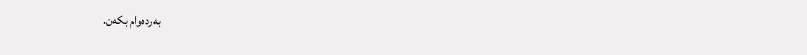بەردەوام بکەن.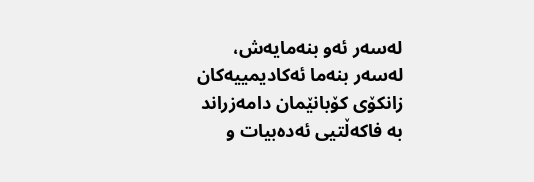لەسەر ئەو بنەمایەش، لەسەر بنەما ئەکادیمییەکان زانکۆی کۆبانێمان دامەزراند بە فاکەڵتیی ئەدەبیات و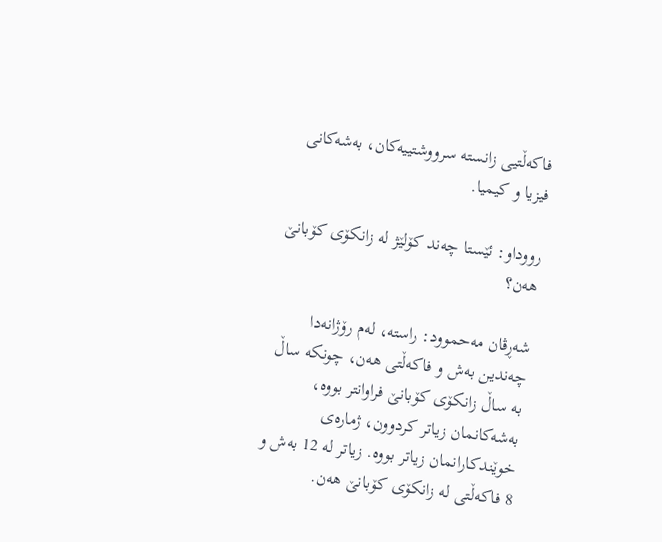فاکەڵتیی زانستە سرووشتییەکان، بەشەکانی فیزیا و کیمیا.

رووداو: ئێستا چەند کۆلێژ لە زانکۆی کۆبانێ هەن؟

شەڕڤان مەحموود: راستە، لەم رۆژانەدا چەندین بەش و فاکەڵتی هەن، چونکە ساڵ بە ساڵ زانکۆی کۆبانێ فراوانتر بووە، بەشەکانمان زیاتر کردوون، ژمارەی خوێندکارانمان زیاتر بووە. زیاتر لە 12 بەش و 8 فاکەڵتی لە زانکۆی کۆبانێ هەن.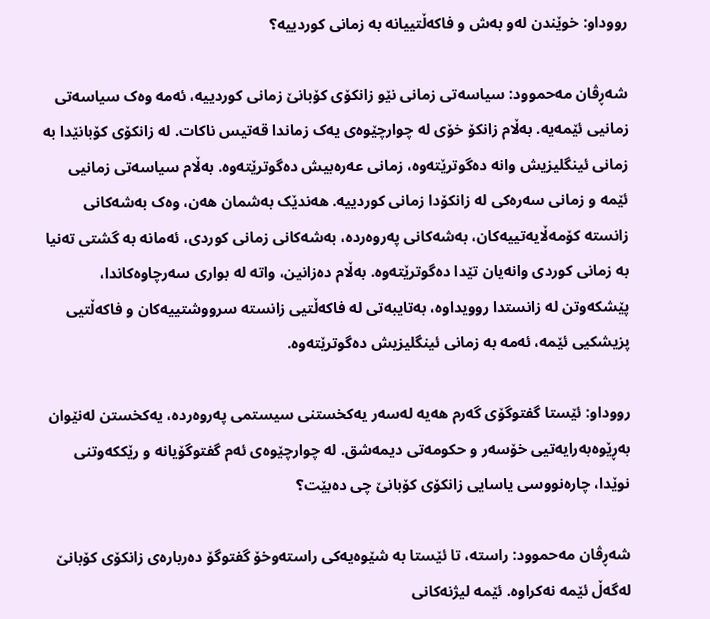رووداو: خوێندن لەو بەش و فاکەڵتییانە بە زمانی کوردییە؟

شەڕڤان مەحموود: سیاسەتی زمانی نێو زانکۆی کۆبانێ زمانی کوردییە، ئەمە وەک سیاسەتی زمانیی ئێمەیە. بەڵام زانکۆ خۆی لە چوارچێوەی یەک زماندا قەتیس ناکات. لە زانکۆی کۆبانێدا بە زمانی ئینگلیزیش وانە دەگوترێتەوە، زمانی عەرەبیش دەگوترێتەوە. بەڵام سیاسەتی زمانیی ئێمە و زمانی سەرەکی لە زانکۆدا زمانی کوردییە. هەندێک بەشمان هەن، وەک بەشەکانی زانستە کۆمەڵایەتییەکان، بەشەکانی پەروەردە، بەشەکانی زمانی کوردی، ئەمانە بە گشتی تەنیا بە زمانی کوردی وانەیان تێدا دەگوترێتەوە. بەڵام دەزانین، واتە لە بواری سەرچاوەکاندا، پێشکەوتن لە زانستدا روویداوە، بەتایبەتی لە فاکەڵتیی زانستە سرووشتییەکان و فاکەڵتیی پزیشکیی ئێمە، ئەمە بە زمانی ئینگلیزیش دەگوترێتەوە.

رووداو: ئێستا گفتوگۆی گەرم هەیە لەسەر یەکخستنی سیستمی پەروەردە، یەکخستن لەنێوان بەڕێوەبەرایەتیی خۆسەر و حکومەتی دیمەشق. لە چوارچێوەی ئەم گفتوگۆیانە و رێککەوتنی نوێدا، چارەنووسی یاسایی زانکۆی کۆبانێ چی دەبێت؟

شەڕڤان مەحموود: راستە، تا ئێستا بە شێوەیەکی راستەوخۆ گفتوگۆ دەربارەی زانکۆی کۆبانێ لەگەڵ ئێمە نەکراوە. ئێمە لیژنەکانی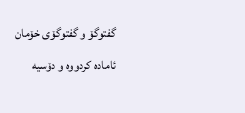گفتوگۆ و گفتوگۆی خۆمان ئامادە کردووە و دۆسیە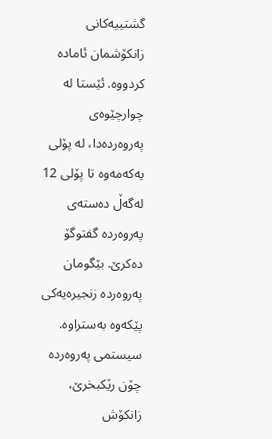گشتییەکانی زانکۆشمان ئامادە کردووە. ئێستا لە چوارچێوەی پەروەردەدا، لە پۆلی یەکەمەوە تا پۆلی 12 لەگەڵ دەستەی پەروەردە گفتوگۆ دەکرێ. بێگومان پەروەردە زنجیرەیەکی پێکەوە بەستراوە. سیستمی پەروەردە چۆن رێکبخرێ، زانکۆش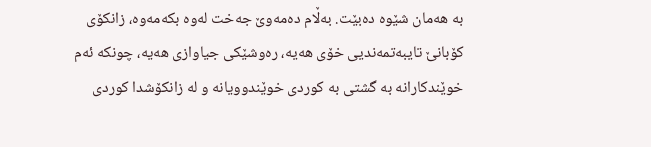بە هەمان شێوە دەبێت. بەڵام دەمەوێ جەخت لەوە بکەمەوە، زانکۆی کۆبانێ تایبەتمەندیی خۆی هەیە، رەوشێکی جیاوازی هەیە، چونکە ئەم خوێندکارانە بە گشتی بە کوردی خوێندوویانە و لە زانکۆشدا کوردی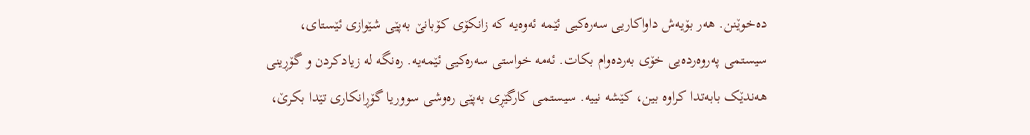دەخوێنن. هەر بۆیەش داواکاریی سەرەکیی ئێمە ئەوەیە کە زانکۆی کۆبانێ بەپێی شێوازی ئێستای، سیستمی پەروەردەیی خۆی بەردەوام بکات. ئەمە خواستی سەرەکیی ئێمەیە. رەنگە لە زیادکردن و گۆڕینی هەندێک بابەتدا کراوە بین، کێشە نییە. سیستمی کارگێڕی بەپێی رەوشی سووریا گۆڕانکاری تێدا بکرێ،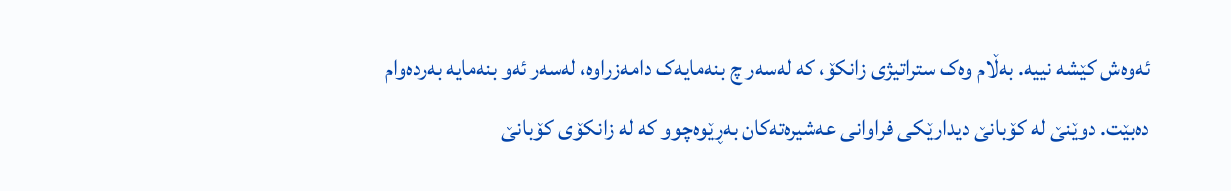ئەوەش کێشە نییە. بەڵام وەک ستراتیژی زانکۆ، کە لەسەر چ بنەمایەک دامەزراوە، لەسەر ئەو بنەمایە بەردەوام دەبێت. دوێنێ لە کۆبانێ دیدارێکی فراوانی عەشیرەتەکان بەڕێوەچوو کە لە زانکۆی کۆبانێ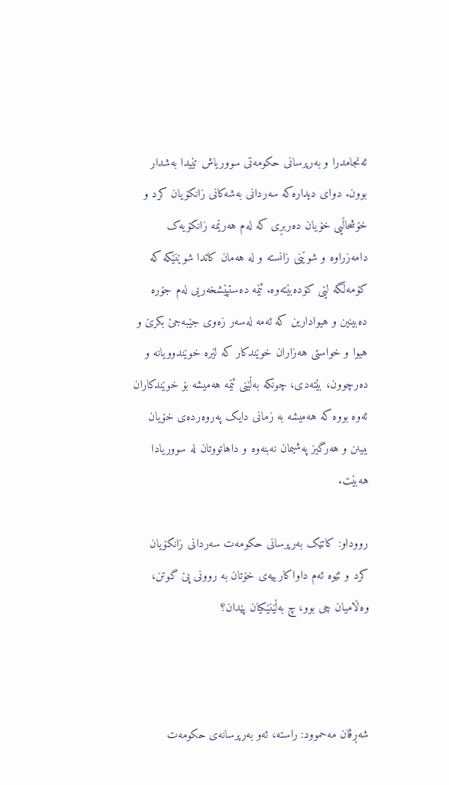ئەنجامدرا و بەرپرسانی حکومەتی سووریاش تێیدا بەشدار بوون. دوای دیدارەکە سەردانی بەشەکانی زانکۆیان کرد و خۆشحاڵیی خۆیان دەربڕی کە لەم هەرێمە زانکۆیەک دامەزراوە و شوێنی زانستە و لە هەمان کاتدا شوێنێکە کە کۆمەڵگە لێی کۆدەبێتەوە. ئێمە دەستپێشخەریی لەم جۆرە دەبینین و هیوادارین کە ئەمە لەسەر زەوی جێبەجێ بکرێ و هیوا و خواستی هەزاران خوێندکار کە لێرە خوێندوویانە و دەرچوون، بێتەدی، چونکە بەڵێنی ئێمە هەمیشە بۆ خوێندکاران ئەوە بووە کە هەمیشە بە زمانی دایک پەروەردەی خۆیان ببینن و هەرگیز پەشیمان نەبنەوە و داهاتووتان لە سووریادا هەبێت.

رووداو: کاتێک بەرپرسانی حکومەت سەردانی زانکۆیان کرد و ئێوە ئەم داواکارییەی خۆتان بە روونی پێ گوتن، وەڵامیان چی بوو، چ بەڵێنێکیان پێدان؟



شەڕڤان مەحموود: راستە، ئەو بەرپرسانەی حکومەت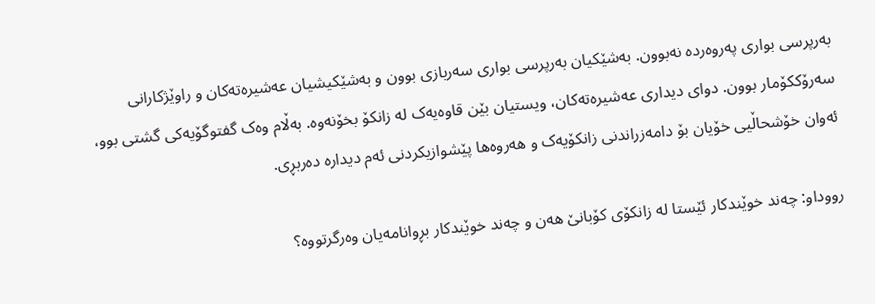بەرپرسی بواری پەروەردە نەبوون. بەشێکیان بەرپرسی بواری سەربازی بوون و بەشێکیشیان عەشیرەتەکان و راوێژکارانی سەرۆککۆمار بوون. دوای دیداری عەشیرەتەکان، ویستیان بێن قاوەیەک لە زانکۆ بخۆنەوە. بەڵام وەک گفتوگۆیەکی گشتی بوو، ئەوان خۆشحاڵیی خۆیان بۆ دامەزراندنی زانکۆیەک و هەروەها پێشوازیکردنی ئەم دیدارە دەربڕی.

رووداو: چەند خوێندکار ئێستا لە زانکۆی کۆبانێ هەن و چەند خوێندکار بڕوانامەیان وەرگرتووە؟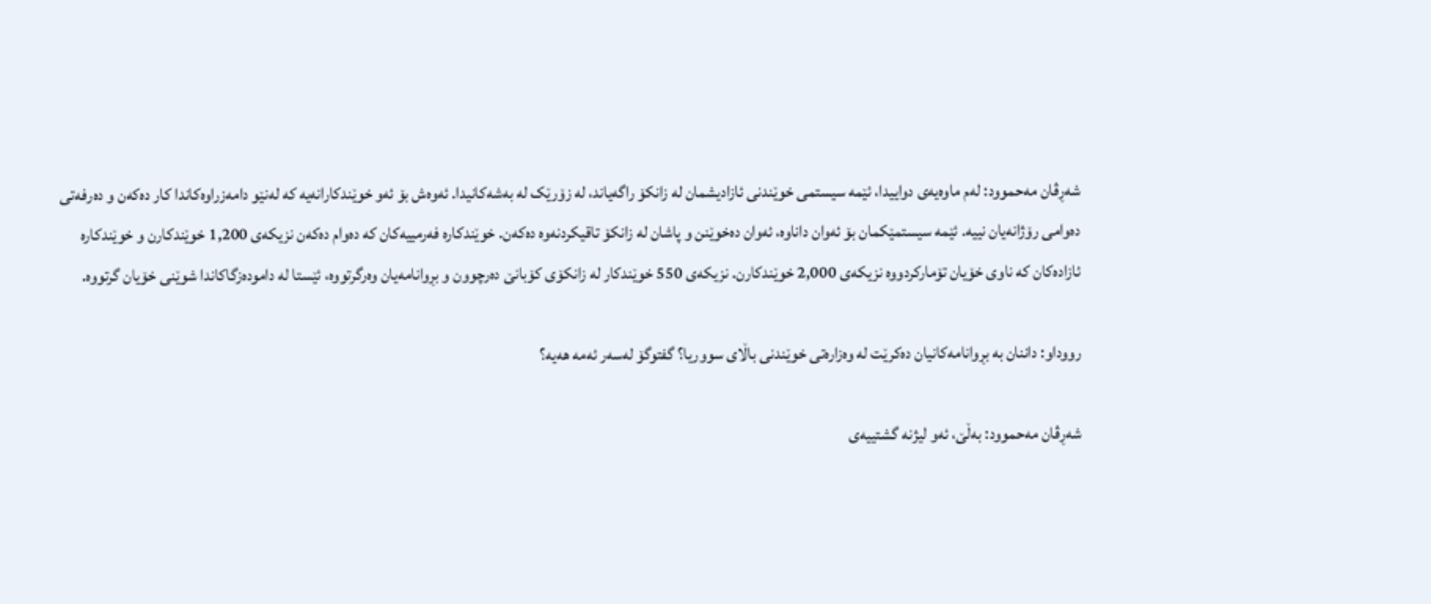شەڕڤان مەحموود: لەم ماوەیەی دواییدا، ئێمە سیستمی خوێندنی ئازادیشمان لە زانکۆ راگەیاند، لە زۆرێک لە بەشەکانیدا. ئەوەش بۆ ئەو خوێندکارانەیە کە لەنێو دامەزراوەکاندا کار دەکەن و دەرفەتی دەوامی رۆژانەیان نییە. ئێمە سیستمێکمان بۆ ئەوان داناوە، ئەوان دەخوێنن و پاشان لە زانکۆ تاقیکردنەوە دەکەن. خوێندکارە فەرمییەکان کە دەوام دەکەن نزیکەی 1,200 خوێندکارن و خوێندکارە ئازادەکان کە ناوی خۆیان تۆمارکردووە نزیکەی 2,000 خوێندکارن. نزیکەی 550 خوێندکار لە زانکۆی کۆبانێ دەرچوون و بڕوانامەیان وەرگرتووە، ئێستا لە دامودەزگاکاندا شوێنی خۆیان گرتووە.

رووداو: داننان بە بڕوانامەکانیان دەکرێت لە وەزارەتی خوێندنی باڵای سووریا؟ گفتوگۆ لەسەر ئەمە هەیە؟

شەڕڤان مەحموود: بەڵێ، ئەو لیژنە گشتییەی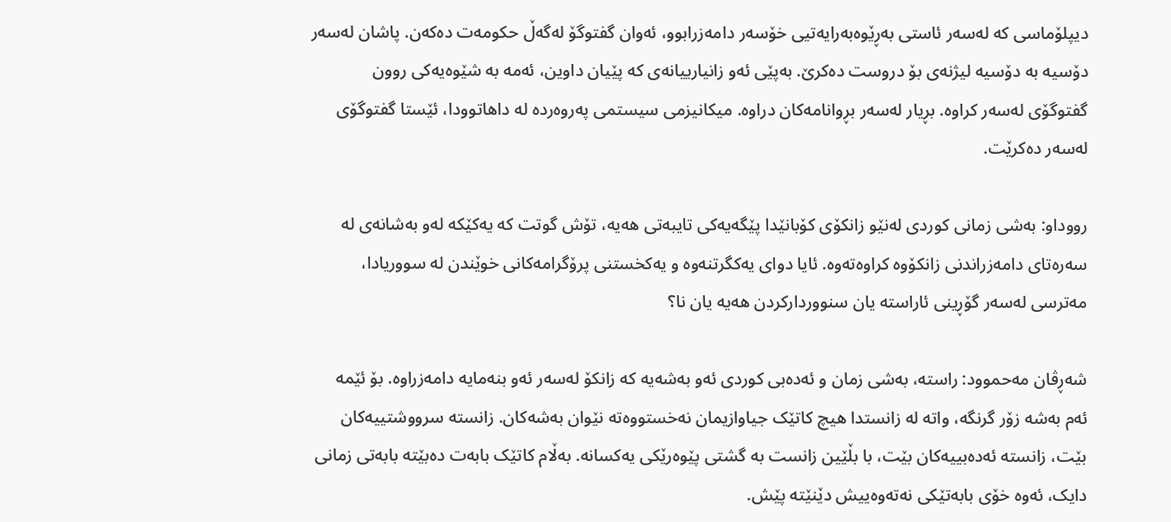دیپلۆماسی کە لەسەر ئاستی بەڕێوەبەرایەتیی خۆسەر دامەزرابوو، ئەوان گفتوگۆ لەگەڵ حکومەت دەکەن. پاشان لەسەر دۆسیە بە دۆسیە لیژنەی بۆ دروست دەکرێ. بەپێی ئەو زانیارییانەی کە پێیان داوین، ئەمە بە شێوەیەکی روون گفتوگۆی لەسەر کراوە. بڕیار لەسەر بڕوانامەکان دراوە. میکانیزمی سیستمی پەروەردە لە داهاتوودا، ئێستا گفتوگۆی لەسەر دەکرێت.

رووداو: بەشی زمانی کوردی لەنێو زانکۆی کۆبانێدا پێگەیەکی تایبەتی هەیە، تۆش گوتت کە یەکێکە لەو بەشانەی لە سەرەتای دامەزراندنی زانکۆوە کراوەتەوە. ئایا دوای یەکگرتنەوە و یەکخستنی پرۆگرامەکانی خوێندن لە سووریادا، مەترسی لەسەر گۆڕینی ئاراستە یان سنووردارکردن هەیە یان نا؟

شەڕڤان مەحموود: راستە، بەشی زمان و ئەدەبی کوردی ئەو بەشەیە کە زانکۆ لەسەر ئەو بنەمایە دامەزراوە. بۆ ئێمە ئەم بەشە زۆر گرنگە، واتە لە زانستدا هیچ کاتێک جیاوازیمان نەخستووەتە نێوان بەشەکان. زانستە سرووشتییەکان بێت، زانستە ئەدەبییەکان بێت، با بڵێین زانست بە گشتی پێوەرێکی یەکسانە. بەڵام کاتێک بابەت دەبێتە بابەتی زمانی دایک، ئەوە خۆی بابەتێکی نەتەوەییش دێنێتە پێش.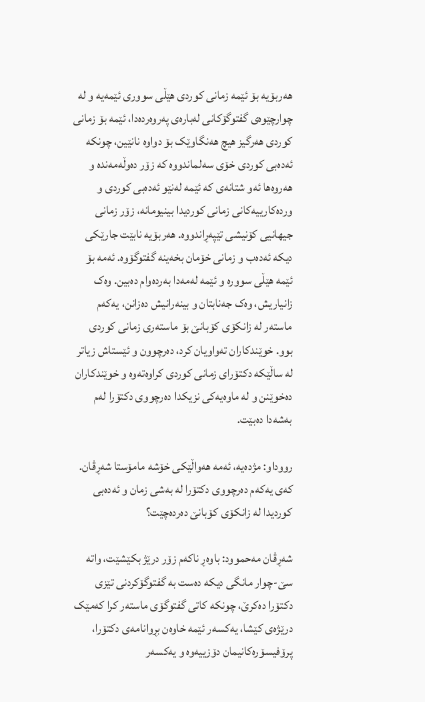هەربۆیە بۆ ئێمە زمانی کوردی هێڵی سووری ئێمەیە و لە چوارچێوەی گفتوگۆکانی لەبارەی پەروەردەدا، ئێمە بۆ زمانی کوردی هەرگیز هیچ هەنگاوێک بۆ دواوە نانێین، چونکە ئەدەبی کوردی خۆی سەلماندووە کە زۆر دەوڵەمەندە و هەروەها ئەو شتانەی کە ئێمە لەنێو ئەدەبی کوردی و وردەکارییەکانی زمانی کوردیدا بینیومانە، زۆر زمانی جیهانیی کۆنیشی تێپەڕاندووە. هەربۆیە نابێت جارێکی دیکە ئەدەب و زمانی خۆمان بخەینە گفتوگۆوە. ئەمە بۆ ئێمە هێڵی سوورە و ئێمە لەمەدا بەردەوام دەبین. وەک زانیاریش، وەک جەنابتان و بینەرانیش دەزانن، یەکەم ماستەر لە زانکۆی کۆبانێ بۆ ماستەری زمانی کوردی بوو. خوێندکاران تەواویان کرد، دەرچوون و ئێستاش زیاتر لە ساڵێکە دکتۆرای زمانی کوردی کراوەتەوە و خوێندکاران دەخوێنن و لە ماوەیەکی نزیکدا دەرچووی دکتۆرا لەم بەشەدا دەبێت.

رووداو: مژدەیە، ئەمە هەواڵێکی خۆشە مامۆستا شەڕڤان. کەی یەکەم دەرچووی دکتۆرا لە بەشی زمان و ئەدەبی کوردیدا لە زانکۆی کۆبانێ دەردەچێت؟

شەڕڤان مەحموود: باوەڕ ناکەم زۆر درێژ بکێشێت، واتە سێ-چوار مانگی دیکە دەست بە گفتوگۆکردنی تێزی دکتۆرا دەکرێ، چونکە کاتی گفتوگۆی ماستەر کرا کەمێک درێژەی کێشا، یەکسەر ئێمە خاوەن بڕوانامەی دکتۆرا، پرۆفیسۆرەکانیمان دۆزییەوە و یەکسەر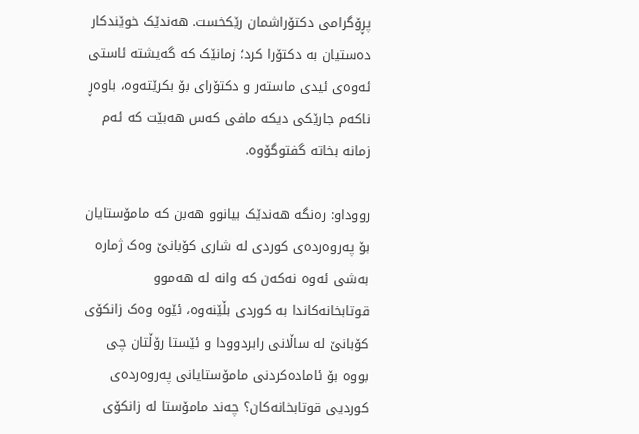پڕۆگرامی دکتۆراشمان رێکخست. هەندێک خوێندکار دەستیان بە دکتۆرا کرد؛ زمانێک کە گەیشتە ئاستی ئەوەی ئیدی ماستەر و دکتۆرای بۆ بکرێتەوە، باوەڕ ناکەم جارێکی دیکە مافی کەس هەبێت کە ئەم زمانە بخاتە گفتوگۆوە.

رووداو: رەنگە هەندێک بیانوو هەبن کە مامۆستایان بۆ پەروەردەی کوردی لە شاری کۆبانێ وەک ژمارە بەشی ئەوە نەکەن کە وانە لە هەموو قوتابخانەکاندا بە کوردی بڵێنەوە، ئێوە وەک زانکۆی کۆبانێ لە ساڵانی رابردوودا و ئێستا رۆڵتان چی بووە بۆ ئامادەکردنی مامۆستایانی پەروەردەی کوردیی قوتابخانەکان؟ چەند مامۆستا لە زانکۆی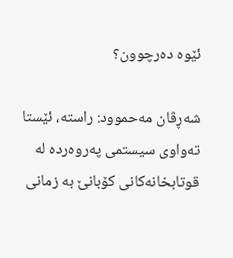ئێوە دەرچوون؟

شەڕڤان مەحموود: راستە، ئێستا تەواوی سیستمی پەروەردە لە قوتابخانەکانی کۆبانێ بە زمانی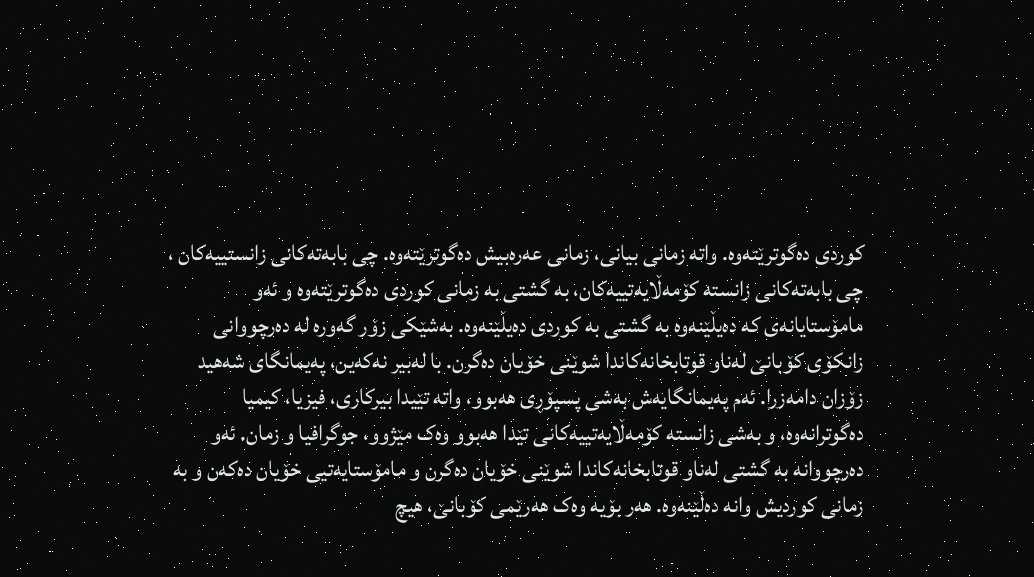کوردی دەگوترێتەوە. واتە زمانی بیانی، زمانی عەرەبیش دەگوترێتەوە. چی بابەتەکانی زانستییەکان ، چی بابەتەکانی زانستە کۆمەڵایەتییەکان، بە گشتی بە زمانی کوردی دەگوترێتەوە و ئەو مامۆستایانەی کە دەیڵێنەوە بە گشتی بە کوردی دەیڵێنەوە. بەشێکی زۆر گەورە لە دەرچووانی زانکۆی کۆبانێ لەناو قوتابخانەکاندا شوێنی خۆیان دەگرن. با لەبیر نەکەین، پەیمانگای شەهید زۆزان دامەزرا. ئەم پەیمانگایەش بەشی پسپۆڕی هەبوو، واتە تێیدا بیرکاری، فیزیا، کیمیا دەگوترانەوە، و بەشی زانستە کۆمەڵایەتییەکانی تێدا هەبوو وەک مێژوو، جوگرافیا و زمان. ئەو دەرچووانە بە گشتی لەناو قوتابخانەکاندا شوێنی خۆیان دەگرن و مامۆستایەتیی خۆیان دەکەن و بە زمانی کوردیش وانە دەڵێنەوە. هەر بۆیە وەک هەرێمی کۆبانێ، هیچ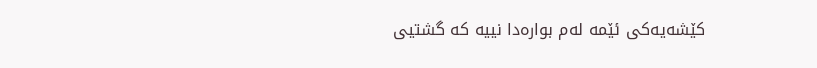کێشەیەکی ئێمە لەم بوارەدا نییە کە گشتیی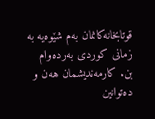قوتابخانەکانمان بەم شێوەیە بە زمانی کوردی بەردەوام بن. کارمەندیشمان هەن و دەتوانین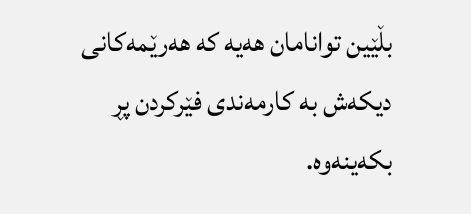بڵێین توانامان هەیە کە هەرێمەکانی دیکەش بە کارمەندی فێرکردن پڕ بکەینەوە.